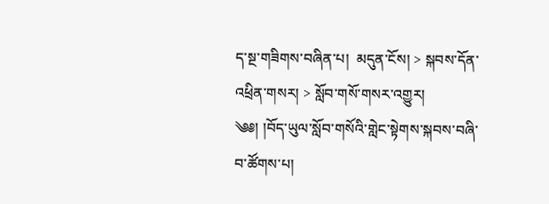ད་སྔ་གཟིགས་བཞིན་པ།  མདུན་ངོས། > སྐབས་དོན་འཕྲིན་གསར། > སློབ་གསོ་གསར་འགྱུར།
༄༅། །བོད་ཡུལ་སློབ་གསོའི་གླེང་སྟེགས་སྐབས་བཞི་བ་ཚོགས་པ།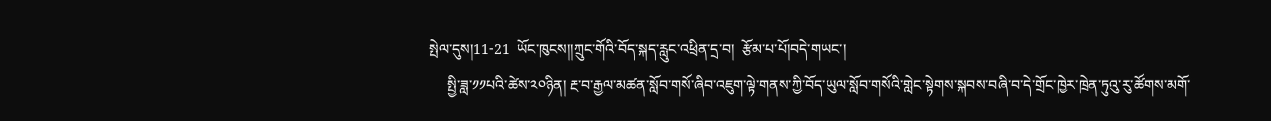སྤེལ་དུས།11-21  ཡོང་ཁུངས།།ཀྲུང་གོའི་བོད་སྐད་རླུང་འཕྲིན་དྲ་བ།  རྩོམ་པ་པོ།བདེ་གཡང་།
     སྤྱི་ཟླ་༡༡པའི་ཚེས་༢༠ཉིན། རྔ་བ་རྒྱལ་མཚན་སློབ་གསོ་ཞིབ་འཇུག་ལྟེ་གནས་ཀྱི་བོད་ཡུལ་སློབ་གསོའི་གླེང་སྟེགས་སྐབས་བཞི་བ་དེ་གྲོང་ཁྱེར་ཁྲེན་ཏུའུ་རུ་ཚོགས་མགོ་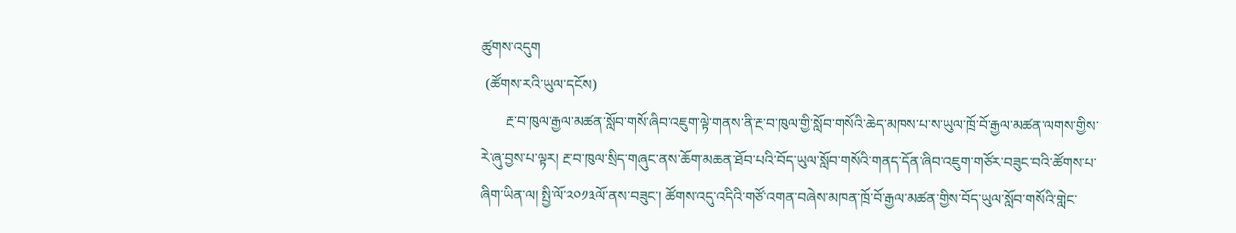ཚུགས་འདུག
 (ཚོགས་རའི་ཡུལ་དངོས)
       རྔ་བ་ཁུལ་རྒྱལ་མཚན་སློབ་གསོ་ཞིབ་འཇུག་ལྟེ་གནས་ནི་རྔ་བ་ཁུལ་གྱི་སློབ་གསོའི་ཆེད་མཁས་པ་ས་ཡུལ་ཁྲོ་བོ་རྒྱལ་མཚན་ལགས་གྱིས་རེ་ཞུ་བྱས་པ་ལྟར། རྔ་བ་ཁུལ་སྲིད་གཞུང་ནས་ཆོག་མཆན་ཐོབ་པའི་བོད་ཡུལ་སློབ་གསོའི་གནད་དོན་ཞིབ་འཇུག་གཙོར་བཟུང་བའི་ཚོགས་པ་ཞིག་ཡིན་ལ། སྤྱི་ལོ་༢༠༡༣ལོ་ནས་བཟུང་། ཚོགས་འདུ་འདིའི་གཙོ་འགན་བཞེས་མཁན་ཁྲོ་བོ་རྒྱལ་མཚན་གྱིས་བོད་ཡུལ་སློབ་གསོའི་གླེང་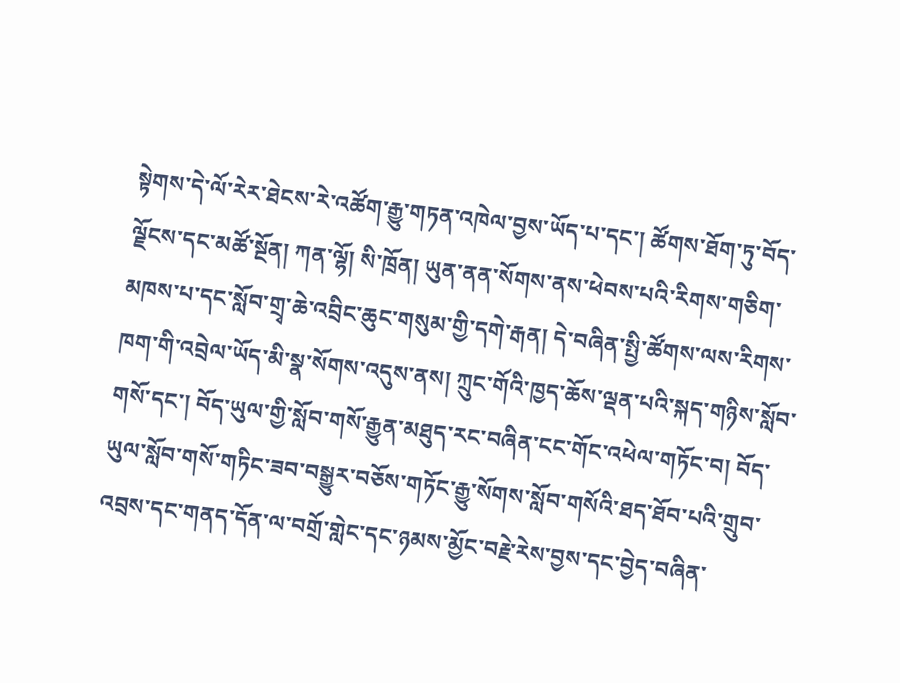སྟེགས་དེ་ལོ་རེར་ཐེངས་རེ་འཚོག་རྒྱུ་གཏན་འཁེལ་བྱས་ཡོད་པ་དང་། ཚོགས་ཐོག་ཏུ་བོད་ལྗོངས་དང་མཚོ་སྔོན། ཀན་ལྷོ། སི་ཁྲོན། ཡུན་ནན་སོགས་ནས་ཕེབས་པའི་རིགས་གཅིག་མཁས་པ་དང་སློབ་གྲྭ་ཆེ་འབྲིང་ཆུང་གསུམ་གྱི་དགེ་རྒན། དེ་བཞིན་སྤྱི་ཚོགས་ལས་རིགས་ཁག་གི་འབྲེལ་ཡོད་མི་སྣ་སོགས་འདུས་ནས། ཀྲུང་གོའི་ཁྱད་ཆོས་ལྡན་པའི་སྐད་གཉིས་སློབ་གསོ་དང་། བོད་ཡུལ་གྱི་སློབ་གསོ་རྒྱུན་མཐུད་རང་བཞིན་ངང་གོང་འཕེལ་གཏོང་བ། བོད་ཡུལ་སློབ་གསོ་གཏིང་ཟབ་བསྒྱུར་བཅོས་གཏོང་རྒྱུ་སོགས་སློབ་གསོའི་ཐད་ཐོབ་པའི་གྲུབ་འབྲས་དང་གནད་དོན་ལ་བགྲོ་གླེང་དང་ཉམས་མྱོང་བརྗེ་རེས་བྱས་དང་བྱེད་བཞིན་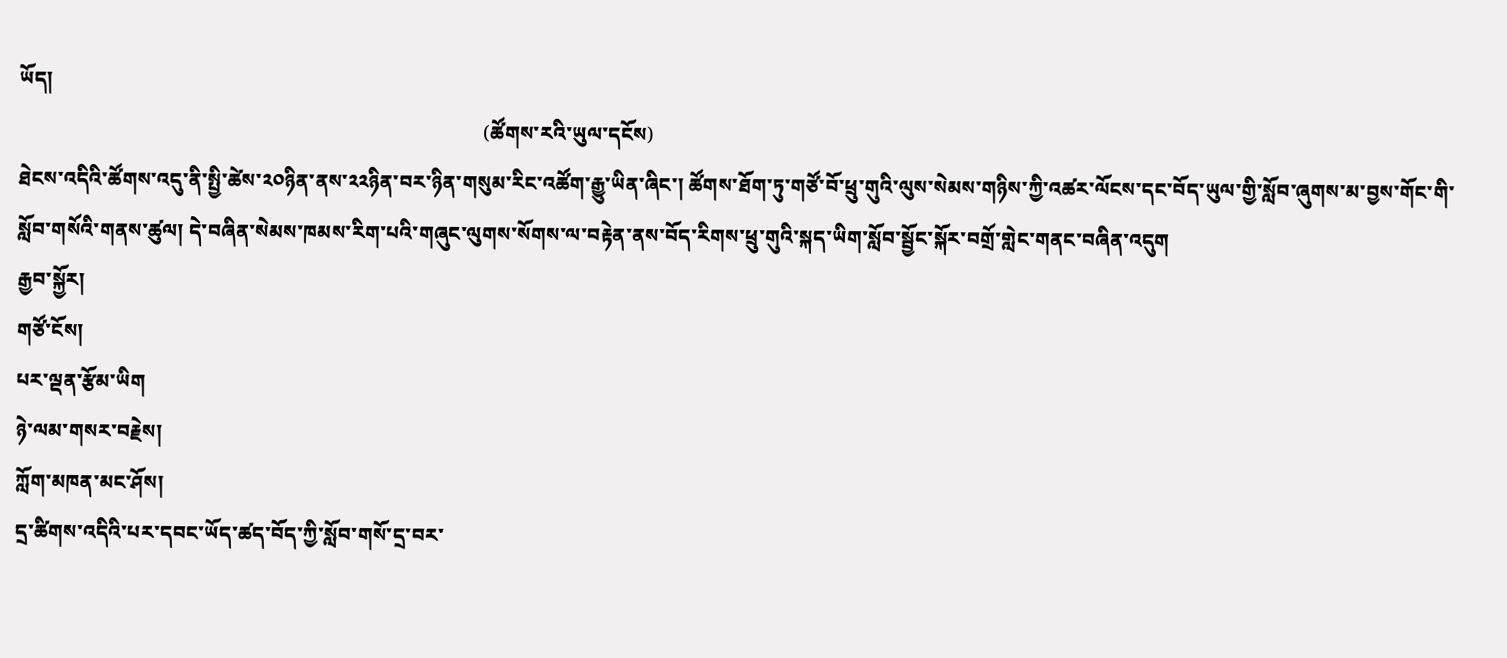ཡོད།
                                                                                              (ཚོགས་རའི་ཡུལ་དངོས)
ཐེངས་འདིའི་ཚོགས་འདུ་ནི་སྤྱི་ཚེས་༢༠ཉིན་ནས་༢༢ཉིན་བར་ཉིན་གསུམ་རིང་འཚོག་རྒྱུ་ཡིན་ཞིང་། ཚོགས་ཐོག་ཏུ་གཙོ་བོ་ཕྲུ་གུའི་ལུས་སེམས་གཉིས་ཀྱི་འཚར་ལོངས་དང་བོད་ཡུལ་གྱི་སློབ་ཞུགས་མ་བྱས་གོང་གི་སློབ་གསོའི་གནས་ཚུལ། དེ་བཞིན་སེམས་ཁམས་རིག་པའི་གཞུང་ལུགས་སོགས་ལ་བརྟེན་ནས་བོད་རིགས་ཕྲུ་གུའི་སྐད་ཡིག་སློབ་སྦྱོང་སྐོར་བགྲོ་གླེང་གནང་བཞིན་འདུག
རྒྱབ་སྐྱོར།
གཙོ་ངོས།
པར་ལྡན་རྩོམ་ཡིག
ཉེ་ལམ་གསར་བརྗེས།
ཀློག་མཁན་མང་ཤོས།
དྲ་ཚིགས་འདིའི་པར་དབང་ཡོད་ཚད་བོད་ཀྱི་སློབ་གསོ་དྲ་བར་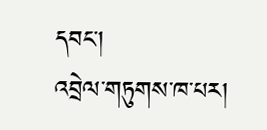དབང་།
འབྲེལ་གཏུགས་ཁ་པར།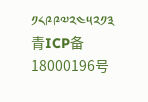༡༨༩༩༧༢༤༥༢༡༣青ICP备18000196号